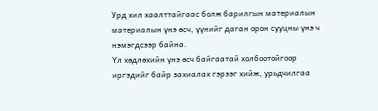Урд хил хаалттайгаас болж барилгын материалын материалын үнэ өсч, үүнийг даган орон сууцны үнэ ч нэмэгдсээр байна.
Үл хөдлөхийн үнэ өсч байгаатай холбоотойгоор иргэдийг байр захиалах гэрээг хийж, урьдчилгаа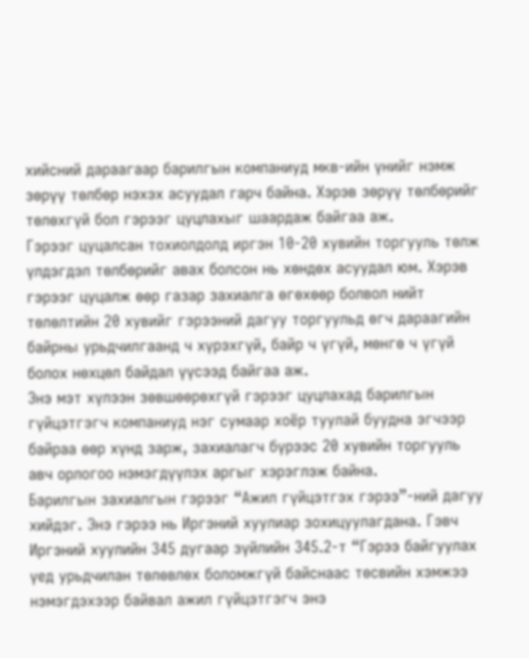хийсний дараагаар барилгын компаниуд мкв-ийн үнийг нэмж зөрүү төлбөр нэхэх асуудал гарч байна. Хэрэв зөрүү төлбөрийг төлөхгүй бол гэрээг цуцлахыг шаардаж байгаа аж.
Гэрээг цуцалсан тохиолдолд иргэн 10-20 хувийн торгууль төлж үлдэгдэл төлбөрийг авах болсон нь хөндөх асуудал юм. Хэрэв гэрээг цуцалж өөр газар захиалга өгөхөөр болвол нийт төлөлтийн 20 хувийг гэрээний дагуу торгуульд өгч дараагийн байрны урьдчилгаанд ч хүрэхгүй, байр ч үгүй, мөнгө ч үгүй болох нөхцөл байдал үүсээд байгаа аж.
Энэ мэт хүлээн зөвшөөрөхгүй гэрээг цуцлахад барилгын гүйцэтгэгч компаниуд нэг сумаар хоёр туулай буудна эгчээр байраа өөр хүнд зарж, захиалагч бүрээс 20 хувийн торгууль авч орлогоо нэмэгдүүлэх аргыг хэрэглэж байна.
Барилгын захиалгын гэрээг “Ажил гүйцэтгэх гэрээ”-ний дагуу хийдэг. Энэ гэрээ нь Иргэний хуулиар зохицуулагдана. Гэвч Иргэний хуулийн 345 дугаар зүйлийн 345.2-т “Гэрээ байгуулах үед урьдчилан төлөвлөх боломжгүй байснаас төсвийн хэмжээ нэмэгдэхээр байвал ажил гүйцэтгэгч энэ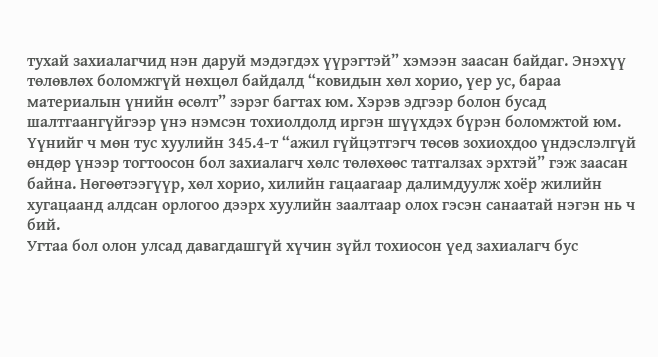тухай захиалагчид нэн даруй мэдэгдэх үүрэгтэй” хэмээн заасан байдаг. Энэхүү төлөвлөх боломжгүй нөхцөл байдалд “ковидын хөл хорио, үер ус, бараа материалын үнийн өсөлт” зэрэг багтах юм. Хэрэв эдгээр болон бусад шалтгаангүйгээр үнэ нэмсэн тохиолдолд иргэн шүүхдэх бүрэн боломжтой юм.
Үүнийг ч мөн тус хуулийн 345.4-т “ажил гүйцэтгэгч төсөв зохиохдоо үндэслэлгүй өндөр үнээр тогтоосон бол захиалагч хөлс төлөхөөс татгалзах эрхтэй” гэж заасан байна. Нөгөөтээгүүр, хөл хорио, хилийн гацаагаар далимдуулж хоёр жилийн хугацаанд алдсан орлогоо дээрх хуулийн заалтаар олох гэсэн санаатай нэгэн нь ч бий.
Угтаа бол олон улсад давагдашгүй хүчин зүйл тохиосон үед захиалагч бус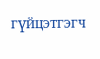гүйцэтгэгч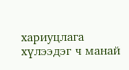хариуцлага хүлээдэг ч манай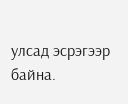улсад эсрэгээр байна.